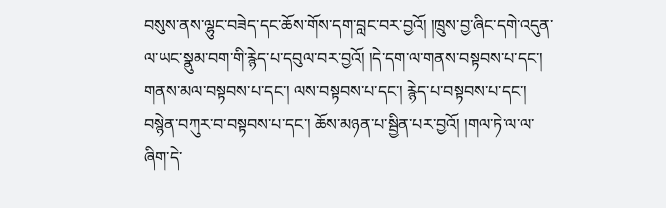བསུས་ནས་ལྷུང་བཟེད་དང་ཆོས་གོས་དག་བླང་བར་བྱའོ། །ཁྲུས་བྱ་ཞིང་དགེ་འདུན་ལ་ཡང་སྣུམ་བག་གི་རྙེད་པ་དབུལ་བར་བྱའོ། །དེ་དག་ལ་གནས་བསྟབས་པ་དང་། གནས་མལ་བསྟབས་པ་དང་། ལས་བསྟབས་པ་དང་། རྙེད་པ་བསྟབས་པ་དང་། བསྙེན་བཀུར་བ་བསྟབས་པ་དང་། ཆོས་མཉན་པ་སྦྱིན་པར་བྱའོ། །གལ་ཏེ་ལ་ལ་ཞིག་དེ་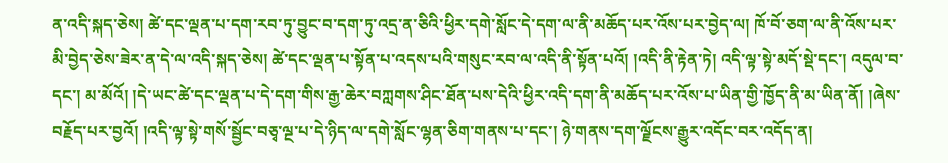ན་འདི་སྐད་ཅེས། ཚེ་དང་ལྡན་པ་དག་རབ་ཏུ་བྱུང་བ་དག་ཏུ་འདྲ་ན་ཅིའི་ཕྱིར་དགེ་སློང་དེ་དག་ལ་ནི་མཆོད་པར་འོས་པར་བྱེད་ལ། ཁོ་བོ་ཅག་ལ་ནི་འོས་པར་མི་བྱེད་ཅེས་ཟེར་ན་དེ་ལ་འདི་སྐད་ཅེས། ཚེ་དང་ལྡན་པ་སྟོན་པ་འདས་པའི་གསུང་རབ་ལ་འདི་ནི་སྟོན་པའོ། །འདི་ནི་རྟེན་ཏེ། འདི་ལྟ་སྟེ་མདོ་སྡེ་དང་། འདུལ་བ་དང་། མ་མོའོ། །དེ་ཡང་ཚེ་དང་ལྡན་པ་དེ་དག་གིས་རྒྱ་ཆེར་བཀླགས་ཤིང་ཐོན་པས་དེའི་ཕྱིར་འདི་དག་ནི་མཆོད་པར་འོས་པ་ཡིན་གྱི་ཁྱོད་ནི་མ་ཡིན་ནོ། །ཞེས་བརྗོད་པར་བྱའོ། །འདི་ལྟ་སྟེ་གསོ་སྦྱོང་བཅྭ་ལྔ་པ་དེ་ཉིད་ལ་དགེ་སློང་ལྷན་ཅིག་གནས་པ་དང་། ཉེ་གནས་དག་ལྗོངས་རྒྱུར་འདོང་བར་འདོད་ན།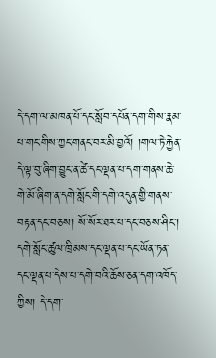དེ་དག་ལ་མཁན་པོ་དང་སློབ་དཔོན་དག་གིས་རྣམ་པ་གང་གིས་ཀྱང་གནང་བར་མི་བྱའོ། །གལ་ཏེ་རྐྱེན་དེ་ལྟ་བུ་ཞིག་བྱུང་ན་ཚེ་དང་ལྡན་པ་དག་གནས་ཆེ་གེ་མོ་ཞིག་ན་དགེ་སློང་གི་དགེ་འདུན་གྱི་གནས་བརྟན་དང་བཅས། སོ་སོར་ཐར་པ་དང་བཅས་ཤིང་། དགེ་སློང་ཚུལ་ཁྲིམས་དང་ལྡན་པ་དང་ཡོན་ཏན་དང་ལྡན་པ་དེས་པ་དགེ་བའི་ཆོས་ཅན་དག་འཁོད་ཀྱིས། དེ་དག་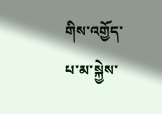གིས་འགྱོད་པ་མ་སྐྱེས་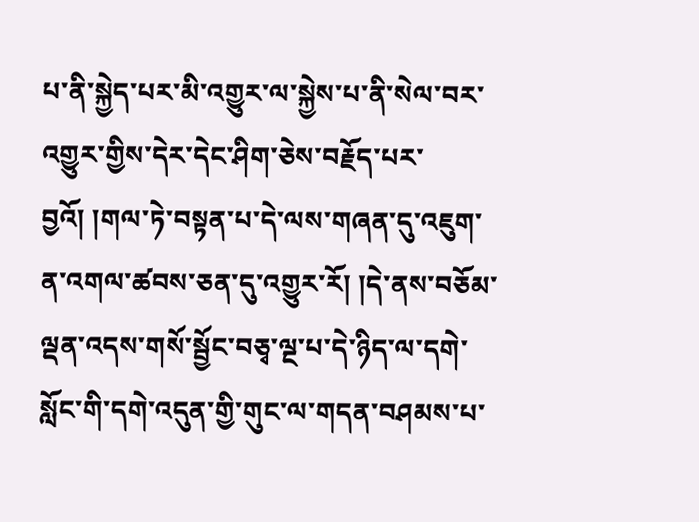པ་ནི་སྐྱེད་པར་མི་འགྱུར་ལ་སྐྱེས་པ་ནི་སེལ་བར་འགྱུར་གྱིས་དེར་དེང་ཤིག་ཅེས་བརྗོད་པར་བྱའོ། །གལ་ཏེ་བསྟན་པ་དེ་ལས་གཞན་དུ་འཇུག་ན་འགལ་ཚབས་ཅན་དུ་འགྱུར་རོ། །དེ་ནས་བཅོམ་ལྡན་འདས་གསོ་སྦྱོང་བཅྭ་ལྔ་པ་དེ་ཉིད་ལ་དགེ་སློང་གི་དགེ་འདུན་གྱི་གུང་ལ་གདན་བཤམས་པ་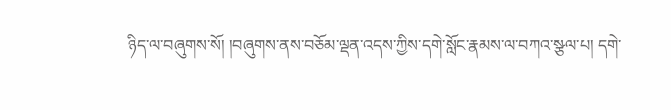ཉིད་ལ་བཞུགས་སོ། །བཞུགས་ནས་བཅོམ་ལྡན་འདས་ཀྱིས་དགེ་སློང་རྣམས་ལ་བཀའ་སྩལ་པ། དགེ་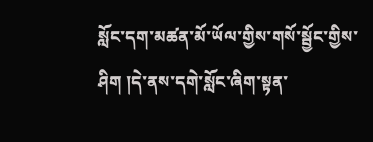སློང་དག་མཚན་མོ་ཡོལ་གྱིས་གསོ་སྦྱོང་གྱིས་ཤིག །དེ་ནས་དགེ་སློང་ཞིག་སྟན་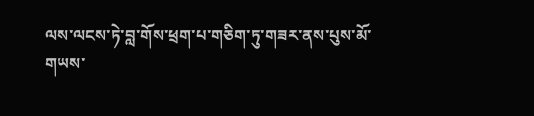ལས་ལངས་ཏེ་བླ་གོས་ཕྲག་པ་གཅིག་ཏུ་གཟར་ནས་པུས་མོ་གཡས་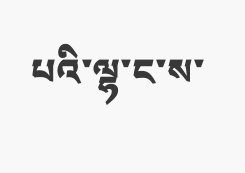པའི་ལྷ་ང་ས་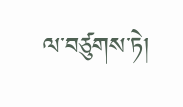ལ་བཙུགས་ཏེ།